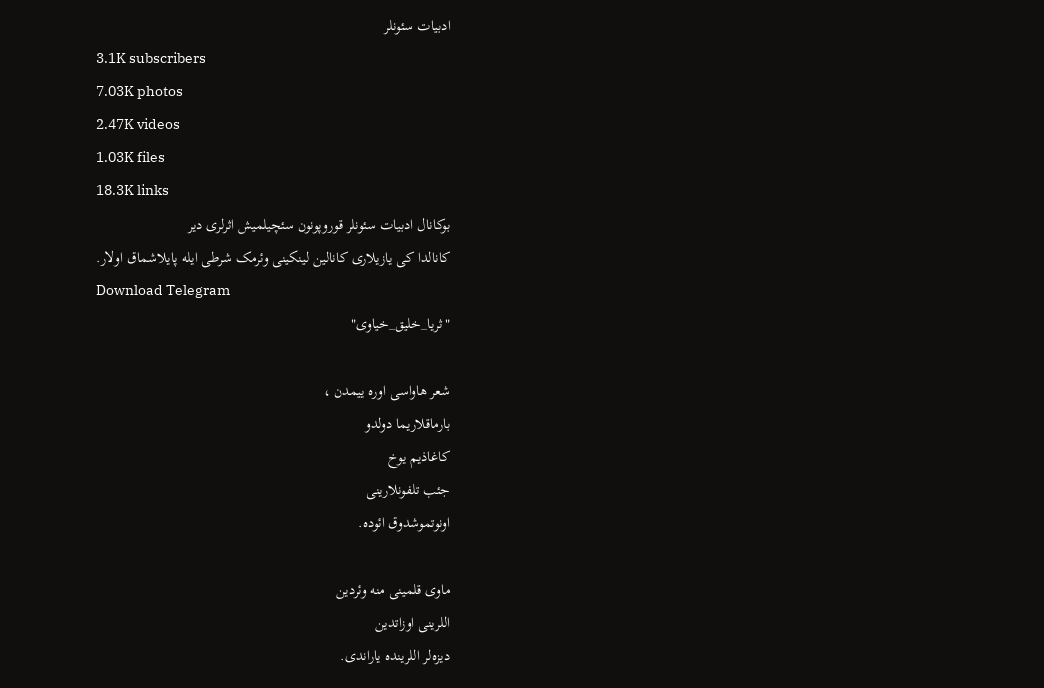ادبیات سئونلر
3.1K subscribers
7.03K photos
2.47K videos
1.03K files
18.3K links
بوکانال ادبیات سئونلر قوروپونون سئچیلمیش اثرلری دیر
کانالدا کی یازیلاری کانالین لینکینی وئرمک شرطی ایله پایلاشماق اولار.
Download Telegram
"ثریا_خلیق_خیاوی"

شعر هاواسی اوره ییمدن ،
بارماقلاریما دولدو
کاغاذیم یوخ
جئب تلفونلارینی
اونوتموشدوق ائوده.

ماوی قلمینی منه وئردین
اللرینی اوزاتدین
دیزه‌لر اللرینده یاراندی.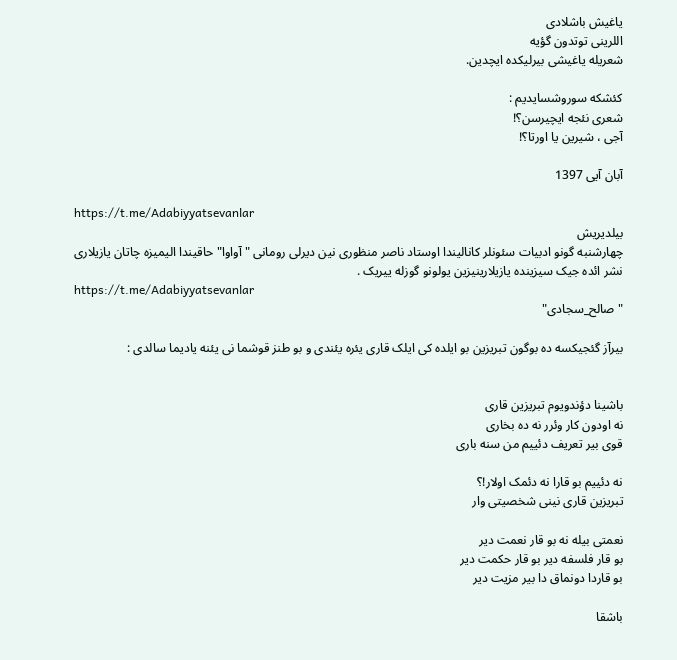یاغیش باشلادی
اللرینی توتدون گؤیه
شعریله یاغیشی بیرلیکده ایچدین.

کئشکه سوروشسایدیم :
شعری نئجه ایچیرسن؟!
آجی ، شیرین یا اورتا؟!

آبان آیی 1397

https://t.me/Adabiyyatsevanlar
بیلدیریش
چهارشنبه گونو ادبیات سئونلر کانالیندا اوستاد ناصر منظوری نین دیرلی رومانی " آواوا" حاقیندا الیمیزه چاتان یازیلاری نشر ائده جیک سیزینده یازیلارینیزین یولونو گوزله ییریک .
https://t.me/Adabiyyatsevanlar
"صالح_سجادی"

بیرآز گئجیکسه ده بوگون تبریزین بو ایلده کی ایلک قاری یئره یئندی و بو طنز قوشما نی یئنه یادیما سالدی :


باشینا دؤندویوم تبریزین قاری
نه اودون کار وئرر نه ده بخاری
قوی بیر تعریف دئییم من سنه باری

نه دئییم بو قارا نه دئمک اولار!؟
تبریزین قاری نینی شخصیتی وار

نعمتی بیله نه بو قار نعمت دیر
بو قار فلسفه دیر بو قار حکمت دیر
بو قاردا دونماق دا بیر مزیت دیر

باشقا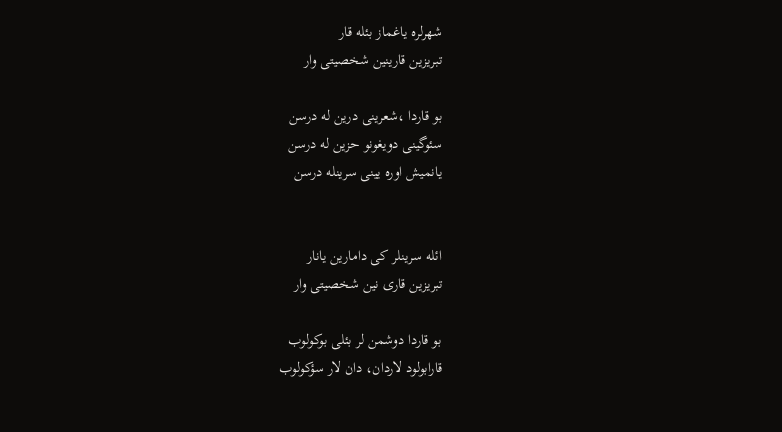شهرلره یاغماز بئله قار
تبریزین قارینین شخصیتی وار

بو قاردا ،شعرینی درین له درسن
سئوگینی دویغونو حزین له درسن
یانمیش اوره یینی سرینله درسن


ائله سرینلر کی دامارین یانار
تبریزین قاری نین شخصیتی وار

بو قاردا دوشمن لر بئلی بوکولوب
قارا‌بولود لاردان، دان لار سؤکولوب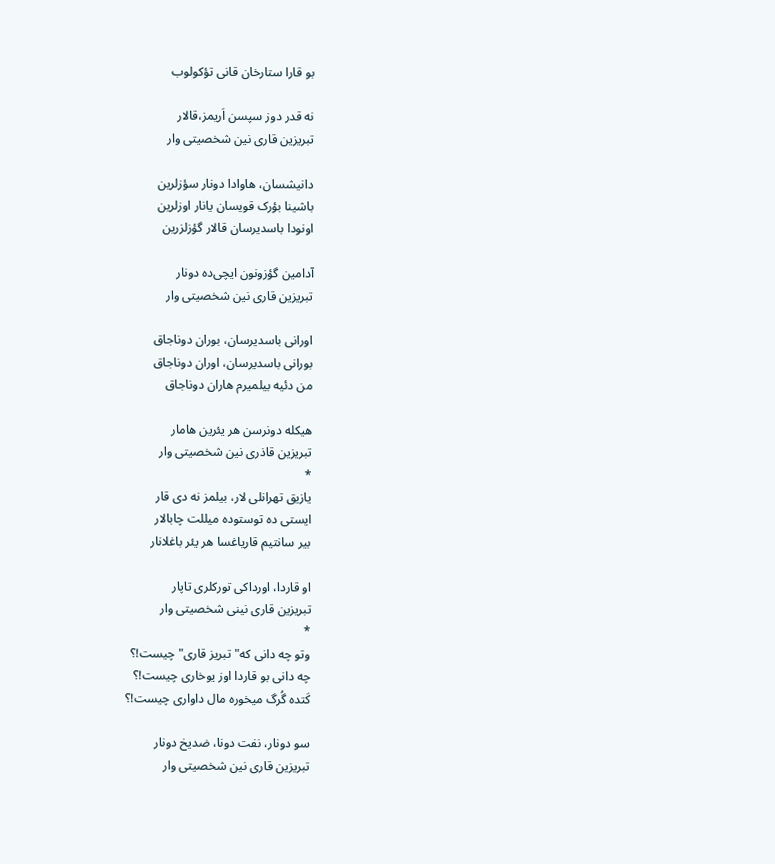بو قارا ستارخان قانی تؤکولوب

نه قدر دوز سپسن اَریمز،قالار
تبریزین قاری نین شخصیتی وار

دانیشسان، هاوادا دونار سؤزلرین
باشینا بؤرک قویسان یانار اوزلرین
اونودا باسدیرسان قالار گؤزلزرین

آدامین گؤزونون ایچی‌ده دونار
تبریزین قاری نین شخصیتی وار

اورانی باسدیرسان، بوران دوناجاق
بورانی باسدیرسان، اوران دوناجاق
من دئیه بیلمیرم هاران دوناجاق

هیکله دونرسن هر یئرین هامار
تبریزین قاذری نین شخصیتی وار
*
یازیق تهرانلی لار، بیلمز نه دی قار
ایستی ده توستوده میللت چابالار
بیر سانتیم قاریاغسا هر یئر باغلانار

او قاردا، اورداکی تورکلری تاپار
تبریزین قاری نینی شخصیتی وار
*
وتو چه دانی که"تبریز قاری" چیست!؟
چه دانی بو قاردا اوز یوخاری چیست!؟
کَتده گُرگ میخوره مال داواری چیست!؟

سو دونار، نفت دونا، ضدیخ دونار
تبریزین قاری نین شخصیتی وار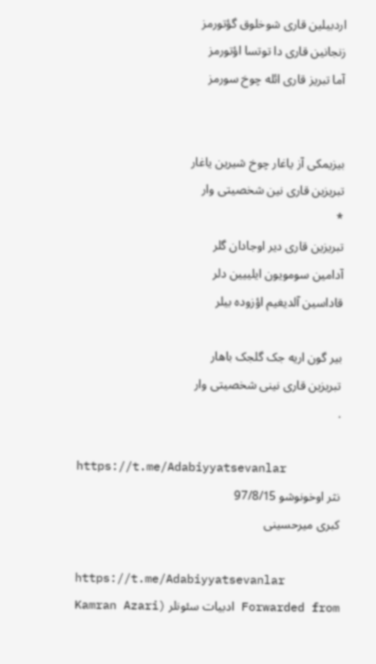اردبیلین قاری شوخلوق گؤتورمز
زنجانین قاری دا توتسا اؤتورمز
آما تبریز قاری ائله چوخ سورمز


بیزیمکی آز یاغار چوخ شیرین یاغار
تبریزین قاری نین شخصیتی وار
*
تبریزین قاری دیر اوجادان گلر
آدامین سومویون ایلییین دلر
قاداسین آلدیغیم اؤزوده بیلر

بیر گون اریه جک گلجک باهار
تبریزین قاری نینی شخصیتی وار
.

https://t.me/Adabiyyatsevanlar
نثر اوخونوشو 97/8/15
کبری میرحسینی

https://t.me/Adabiyyatsevanlar
Forwarded from ادبیات سئونلر (Kamran Azari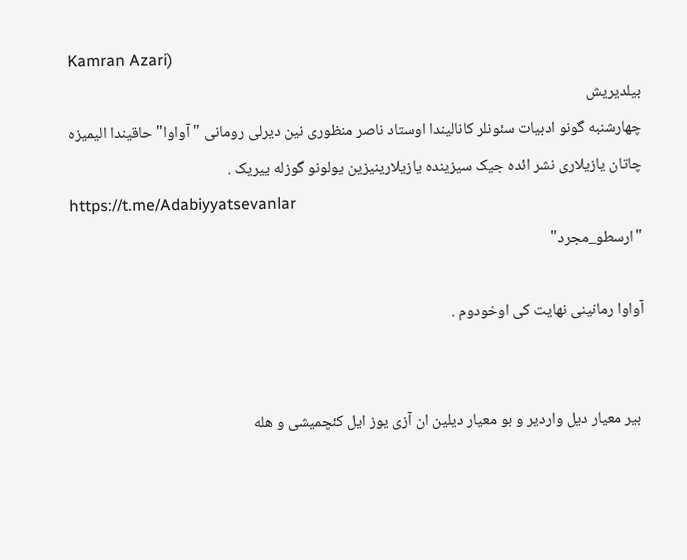Kamran Azari)
بیلدیریش
چهارشنبه گونو ادبیات سئونلر کانالیندا اوستاد ناصر منظوری نین دیرلی رومانی " آواوا" حاقیندا الیمیزه چاتان یازیلاری نشر ائده جیک سیزینده یازیلارینیزین یولونو گوزله ییریک .
https://t.me/Adabiyyatsevanlar
"ارسطو_مجرد"

آواوا رمانینی نهایت کی اوخودوم .


 بیر معیار دیل واردیر و بو معیار دیلین ان آزی یوز ایل کئچمیشی و هله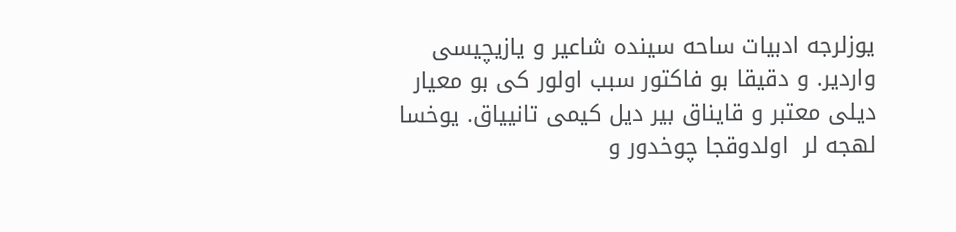یوزلرجه ادبیات ساحه سینده شاعیر و یازیچیسی واردیر. و دقیقا بو فاکتور سبب اولور کی بو معیار دیلی معتبر و قایناق بیر دیل کیمی تانییاق. یوخسا لهجه لر  اولدوقجا چوخدور و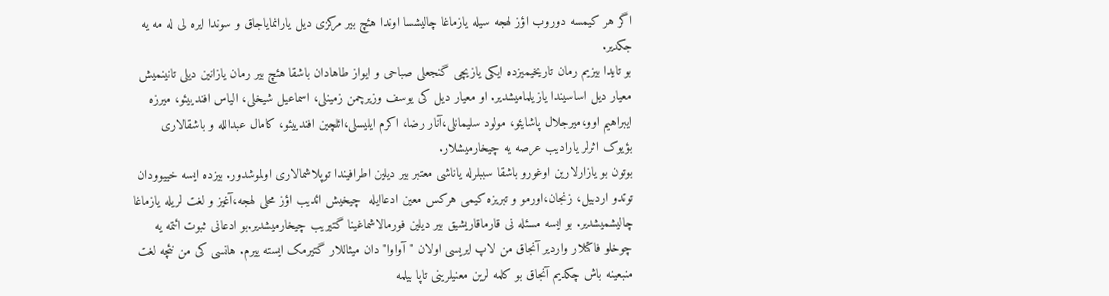اگر هر کیمسه دوروب اؤز لهجه سیله یازماغا چالیشسا اوندا هئچ بیر مرکزی دیل یارانمایاجاق و سوندا ایره لی له مه یه جکدیر.
بو تایدا بیزیم رمان تاریخیمیزده ایکی یازیچی گنجعلی صباحی و ایواز طاهادان باشقا هئچ بیر رمان یازانین دیلی تانینمیش معیار دیل اساسیندا یازیلمامیشدیر. او معیار دیل کی یوسف وزیرچمن زمینلی، اسماعیل شیخلی، الیاس افندییئو، میرزه ایبراهیم اوو،میرجلال پاشایئو، مولود سلیمانلی،آنار رضا، اکرم ایلیسلی،ائلچین افندییئو، کامال عبدالله و باشقالاری  بؤیوک اثرلر یارادیب عرصه یه چیخارمیشلار.
بوتون بو یازارلارین اوغورو باشقا سببلرله یاناشی معتبر بیر دیلین اطرافیندا توپلاشمالاری اولموشدور. بیزده ایسه خییوودان توتدو اردبیل، زنجان،اورمو و تبریزه کیمی هرکس معین ادعاایله  چیخیش ائدیب اؤز محلی لهجه،آغیز و لغت لریله یازماغا چالیشمیشدیر. بو ایسه مسئله نی قارماقاریشیق بیر دیلین فورمالاشماغینا گتیریب چیخارمیشدیر.بو ادعانی ثبوت ائتمه یه چوخلو فاکتلار واردیر آنجاق من لاپ ایریسی اولان "آواوا"دان میثاللار گتیرمک ایسته ییرم. هانسی کی من نئچه لغت منبعینه باش چکدیم آنجاق بو کلمه لرین معنیلرینی تاپا بیلمه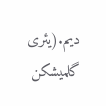دیم.(یئری گلمیشکن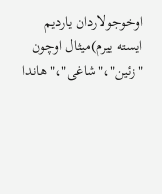اوخوجولاردان یاردیم ایسته ییرم)میثال اوچون "زئین"،"شاغی"،"هاندا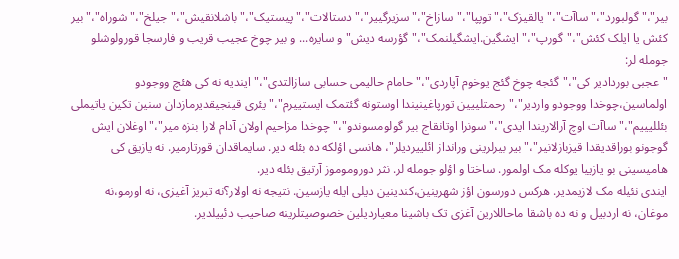بیر"،"گولبورد"،"ساآت"،"یالقیزک"،"توپپا"،"سازاخ"،"سزیرگییر"،"دستالات"،"پیستیک"،"باشلانقیش"،"جیلخ"،"شوراه"،"بیر کئش یا ایلک کئش"،"گورپ"،"ایشگین.ایشگیلنمک"،"گؤرسه دیش"و سایره... و بیر چوخ عجیب قریب و فارسجا قورولوشلو جومله لر:
"عجبی بوردادیر کی"،"گئجه چوخ گئج یوخوم آپاردی"،"حامام حالیمی حسابی سازالتدی"،"ایندیه نه کی هئچ ووجودو اولماسین،چوخدا ووجودو واردیر"،"رحمتلییین تورپاغینیندا اوستونه گئتمک ایستییرم"،"یئری قینجیقدیرمازدان سنین تکین یاتیملی بئللیییم"،"ساآت اوچ آرالاریندا ایدی"،"سونرا اوتانقاج بیر گولومسوندو"،"چوخدا مزاحیم اولان آدام لارا بنزه میر"،"اوغلان ایش گوجونو بوراقدیقدا قیزبازلانیر"،"بیر بیرلرینی ورانداز ائلییردیلر"، هانسی اؤلکه ده بئله دیر. سایماقدان قورتارمیر. نه یازیق کی هامیسینی بو یازییا یوکله مک اولمور. ساختا و اؤلو جومله لر. نثر دوروموموز آرتیق بئله دیر.
ایندی نئیله مک لازیمدیر. هرکس دورسون اؤز شهرینین،کندینین دیلی ایله یازسین. نتیجه نه اولار؟نه تبریز آغیزی، نه اورمو،نه موغان، نه اردبیل و نه ده باشقا ماحاللارین آغزی تک باشینا معیاردیلین خصوصیتلرینه صاحیب دئییلدیر.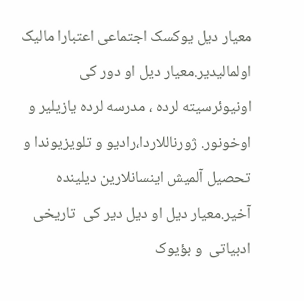معیار دیل یوکسک اجتماعی اعتبارا مالیک اولمالیدیر.معیار دیل او دور کی اونیوئرسیته لرده ، مدرسه لرده یازیلیر و اوخونور. ژورناللاردا،رادیو و تلویزیوندا و تحصیل آلمیش اینسانلارین دیلینده آخیر.معیار دیل او دیل دیر کی  تاریخی ادبیاتی  و بؤیوک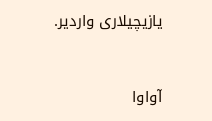یازیچیلاری واردیر.


آواوا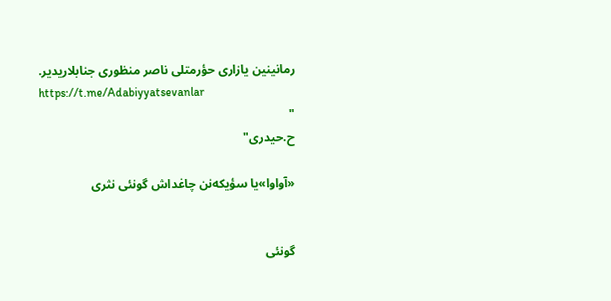رمانینین یازاری حؤرمتلی ناصر منظوری جنابلاریدیر.
https://t.me/Adabiyyatsevanlar
"
ح.حیدری"

«آواوا»یا سؤیکه‌نن چاغداش گونئی نثری


گونئی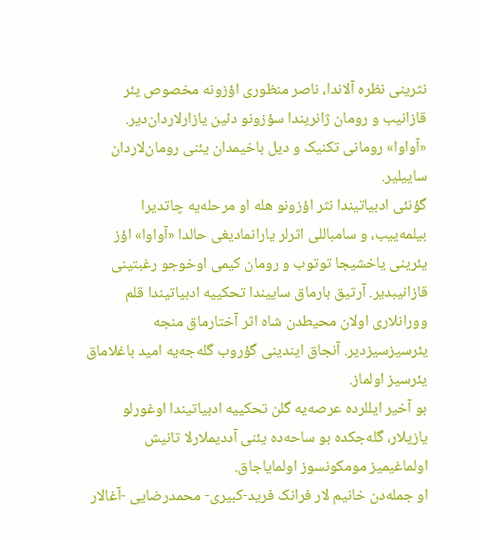نثرینی نظره آلاندا، ناصر منظوری اؤزونه مخصوص یئر قازانیب و رومان ژانریندا سؤزونو دئین یازارلاردان‌دیر. «آواوا» رومانی تکنیک و دیل باخیمدان یئنی رومان‌لاردان ساییلیر.
گؤنئی ادبیاتیندا نثر اؤزونو هله او مرحله‌یه چاتدیرا بیلمه‌ییب، و سامباللی اثرلر یارانمادیغی حالدا «آواوا» اؤز یئرینی یاخشیجا توتوب و رومان کیمی اوخوجو رغبتینی قازانیبدیر. آرتیق بارماق ساییندا تحکییه ادبیاتیندا قلم وورانلاری اولان محیطدن شاه اثر آختارماق منجه یئرسیز‌سیزدیر. آنجاق ایندینی گؤروب گله‌جه‌یه امید باغلاماق یئرسیز اولماز.
بو آخیر ایللرده عرصه‌یه گلن تحکییه ادبیاتیندا اوغورلو یازیلار، گله‌جکده بو ساحه‌ده یئنی آددیملارلا تانیش اولماغیمیز مومکونسوز اولمایاجاق.
او جمله‌دن خانیم لار فرانک فرید-کبیری- محمدرضایی -آغالار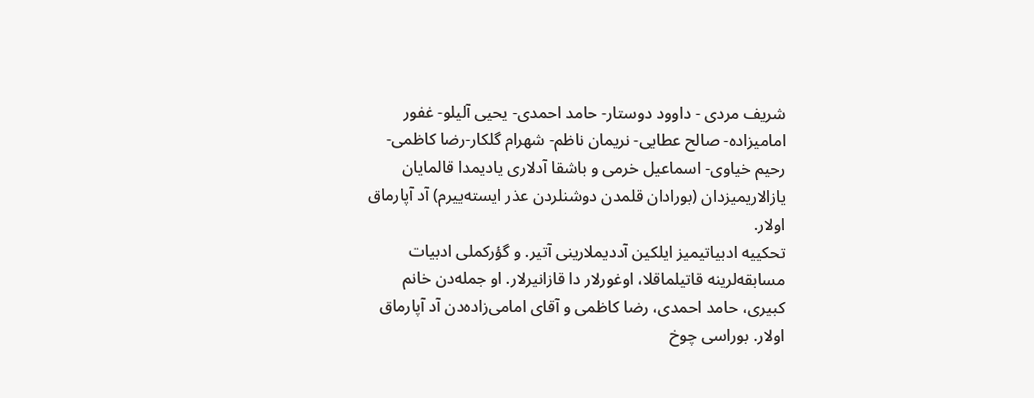شریف مردی - داوود دوستار- حامد احمدی- یحیی آلیلو- غفور امامیزاده- صالح عطایی- نریمان ناظم- شهرام گلکار-رضا کاظمی- رحیم خیاوی- اسماعیل خرمی و باشقا آدلاری یادیمدا قالمایان یازالاریمیزدان (بورادان قلمدن دوشنلردن عذر ایسته‌ییرم) آد آپارماق اولار.
تحکییه ادبیاتیمیز ایلکین آددیملارینی آتیر. و گؤرکملی ادبیات مسابقه‌لرینه قاتیلماقلا، اوغورلار دا قازانیرلار. او جمله‌دن خانم کبیری، حامد احمدی، رضا کاظمی و آقای امامی‌زاده‌دن آد آپارماق اولار. بوراسی چوخ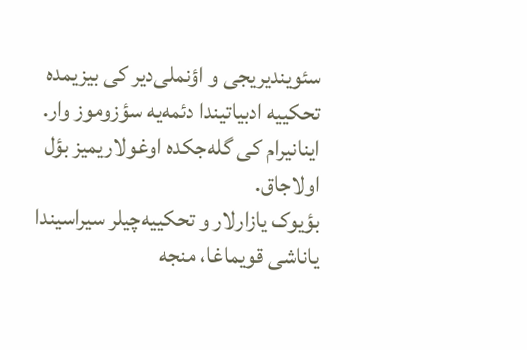سئویندیریجی و اؤنملی‌دیر کی بیزیمده تحکییه ادبیاتیندا دئمه‌یه سؤزوموز وار. اینانیرام کی گله‌جکده اوغولاریمیز بؤل اولاجاق.
بؤیوک یازارلار و تحکییه‌چیلر سیراسیندا یاناشی قویماغا، منجه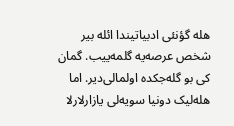هله گؤنئی ادبیاتیندا ائله بیر شخص عرصه‌‌یه گلمه‌ییب. گمان کی بو گله‌جکده اولمالی‌دیر. اما هله‌لیک دونیا سویه‌لی یازارلارلا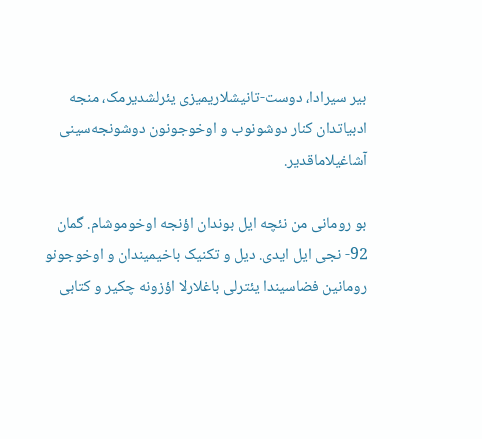بیر سیرادا، دوست-تانیشلاریمیزی یئرلشدیرمک، منجه ادبیاتدان کنار دوشونوب و اوخوجونون دوشونجه‌سینی آشاغیلاماقدیر.

بو رومانی من نئچه ایل بوندان اؤنجه اوخوموشام. گمان 92- نجی ایل ایدی. دیل و تکنیک باخیمیندان و اوخوجونو رومانین فضاسیندا یئترلی باغلارلا اؤزونه چکیر و کتابی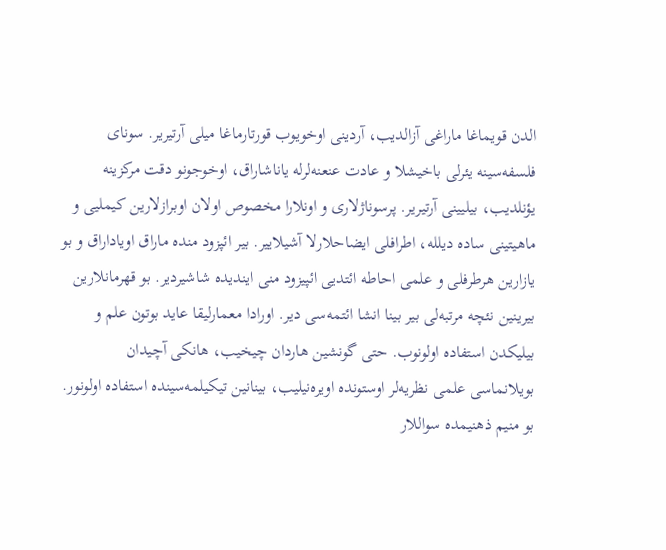الدن قویماغا ماراغی آزالدیب، آردینی اوخویوب قورتارماغا میلی آرتیریر. سونای فلسفه‌سینه یئرلی باخیشلا و عادت عنعنه‌لرله یاناشاراق، اوخوجونو دقت مرکزینه یؤنلدیب، بیلیینی آرتیریر. پرسوناژلاری و اونلارا مخصوص اولان اوبرازلارین کیملیی و ماهیتینی ساده دیلله، اطرافلی ایضاحلارلا آشیلاییر. بیر ائپزود منده ماراق اویاداراق و بو یازارین هرطرفلی و علمی احاطه ائتدیی ائپیزود منی ایندیده شاشیردیر. بو قهرمانلارین بیرینین نئچه مرتبه‌لی بیر بینا انشا ائتمه‌سی دیر. اورادا معمارلیقا عاید بوتون علم و بیلیکدن استفاده اولونوب. حتی گونشین هاردان چیخیب، هانکی آچیدان بویلانماسی علمی نظریه‌لر اوستونده اویره‌نیلیب، بینانین تیکیلمه‌سینده استفاده اولونور. بو منیم ذهنیمده سواللار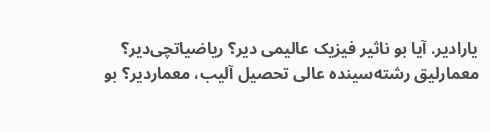یارادیر. آیا بو ناثیر فیزیک عالیمی دیر؟ ریاضیاتچی‌دیر؟ معمارلیق رشته‌سینده عالی تحصیل آلیب، معماردیر؟ بو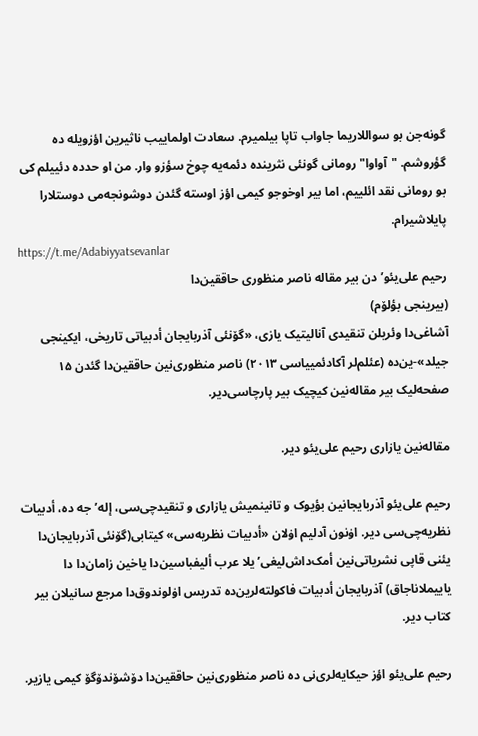گونه‌جن بو سواللاریما جاواب تاپا بیلمیرم. سعادت اولماییب ناثیرین اؤزویله ده گؤروشم. "آواوا" رومانی گونئی نثرینده دئمه‌یه چوخ سؤزو وار. من او حدده دئییلم کی بو رومانی نقد ائلییم، اما بیر اوخوجو کیمی اؤز اوسته گئدن دوشونجه‌می دوستلارا پایلاشیرام.
https://t.me/Adabiyyatsevanlar
رحیم علی‌یئو’دن بیر مقاله ناصر منظوری حاققین‌دا
(بیرینجی بؤلۆم)
آشاغی‌دا وئریلن تنقیدی آنالیتیک یازی، «گۆنئی آذربایجان أدبیاتی تاریخی، ایکینجی جیلد»-ین‌ده (عئلم‌لر آکادئمییاسی ۲۰۱۳) ناصر منظوری‌نین حاققین‌دا گئدن ۱۵ صفحه‌لیک بیر مقاله‌نین کیچیک بیر پارچاسی‌دیر.

مقاله‌نین یازاری رحیم علی‌یئو دیر.

رحیم علی‌یئو آذربایجانین بؤیوک و تانینمیش یازاری و تنقیدچی‌سی، إله‌’جه ده، أدبیات نظریه‌چی‌سی دیر. اۏنون آدلیم اۏلان «أدبیات نظریه‌سی» کیتابی(گۆنئی آذربایجان‌دا یئنی قاپی نشریاتی‌نین أمک‌داش‌لیغی’یلا عرب ألیفباسین‌دا یاخین زامان‌دا دا یاییملاناجاق) آذربایجان أدبیات فاکولته‌لرین‌ده تدریس اۏلوندوق‌دا مرجع سانیلان بیر کتاب دیر.

رحیم علی‌یئو اؤز حیکایه‌لری‌نی ده ناصر منظوری‌نین حاققین‌دا دۆشۆندۆگۆ کیمی یازیر.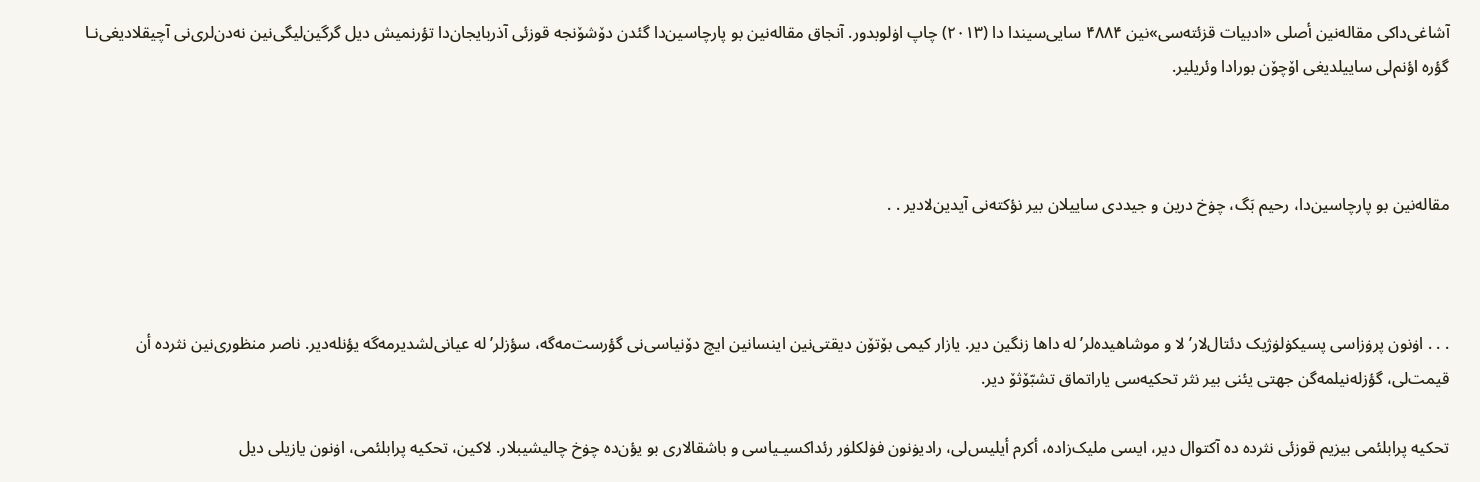آشاغی‌داکی مقاله‌نین أصلی «ادبیات قزئته‌سی»نین ۴۸۸۴ سایی‌سیندا دا (۲۰۱۳) چاپ اۏلوبدور. آنجاق مقاله‌نین بو پارچاسین‌دا گئدن دۆشۆنجه قوزئی آذربایجان‌دا تؤرنمیش دیل گرگین‌لیگی‌نین نه‌دن‌لری‌نی آچیقلادیغی‌نـا گؤره اؤنم‌لی ساییلدیغی اۆچۆن بورادا وئریلیر.



مقاله‌نین بو پارچاسین‌دا، رحیم بَگ، چۏخ درین و جیددی ساییلان بیر نؤکته‌نی آیدین‌لادیر . .



. . . اۏنون پرۏزاسی پسیکۏلۏژیک دئتال‌لار’لا و موشاهیده‌لر’له داها زنگین دیر. یازار کیمی بۆتۆن دیقتی‌نین اینسانین ‌ایچ دۆنیاسی‌نی گؤرست‌مه‌گه، سؤزلر’له عیانی‌لشدیرمه‌گه یؤنله‌دیر. ناصر منظوری‌نین نثرده أن قیمت‌لی، گؤزله‌نیلمه‌گن جهتی یئنی بیر نثر تحکیه‌سی یاراتماق تشبّۆثۆ دیر.

تحکیه پرابلئمی بیزیم قوزئی نثرده ده آکتوال دیر، ایسی ملیک‌زاده، أکرم أیلیس‌لی، رادیۏنون فۏلکلۏر رئداکسیـیاسی و باشقالاری بو یؤن‌ده چۏخ چالیشیبلار. لاکین، تحکیه پرابلئمی، اۏنون یازیلی دیل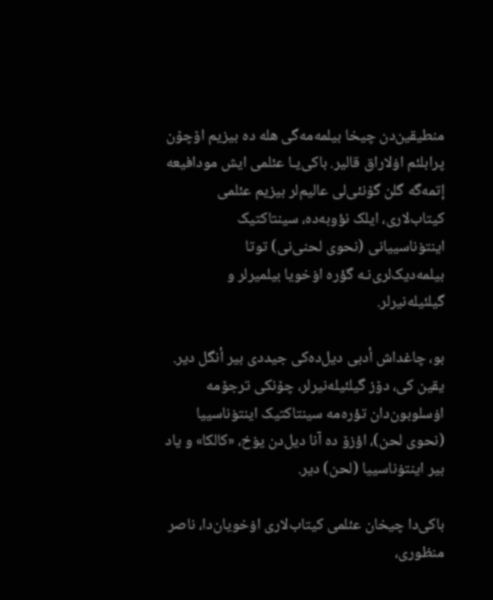منطیقین‌دن چیخا بیلمه‌مه‌گی هله ده بیزیم اۆچۆن پرابلئم اۏلاراق قالیر. باکی‌یـا عئلمی ایش مودافیعه إتمه‌گه گلن گۆنئی‌لی عالیم‌لر بیزیم عئلمی کیتاب‌لاری، ایلک نؤوبه‌ده، سینتاکتیک اینتۏناسییانی (نحوی لحنی‌نی) توتا بیلمه‌دیک‌لری‌نـه گؤره اۏخویا بیلمیرلر و گیلئیله‌نیرلر.

بو، چاغداش أدبی دیل‌ده‌کی جیددی بیر أنگل دیر. یقین کی، دۆز گیلئیله‌نیرلر، چۆنکی ترجۆمه اۏسلوبون‌دان تؤره‌مه سینتاکتیک اینتۏناسییا (نحوی لحن)، اؤزۆ ده آنا دیل‌دن یۏخ، «کالکا» و یاد بیر اینتۏناسییا (لحن) دیر.

باکی‌دا چیخان عئلمی کیتاب‌لاری اۏخویان‌دا، ناصر منظوری،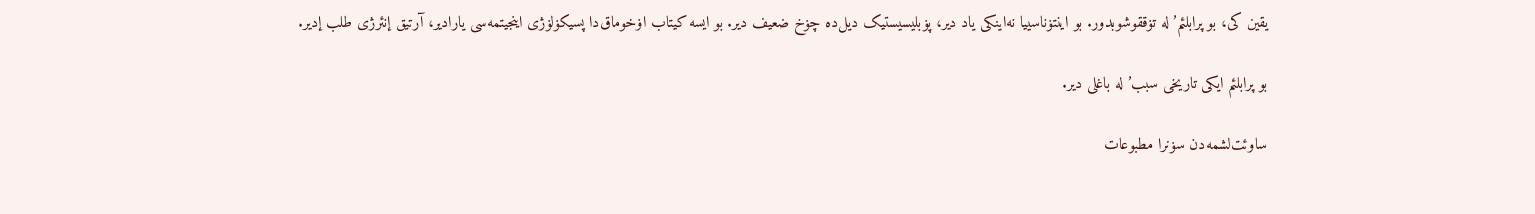یقین کی، بو پرابلئم‌’له تۏققوشوبدور. بو اینتۏناسییا نه‌اینکی یاد دیر، پۏبلیسیستیک دیل‌ده چۏخ ضعیف دیر. بو ایسه کیتاب اۏخوماق‌دا پسیکۏلۏژی اینجیتمه‌سی یارادیر، آرتیق إنئرژی طلب إدیر.

بو پرابلئم ایکی تاریخی سبب’له باغلی دیر.

ساوئت‌لشمه‌دن سۏنرا مطبوعات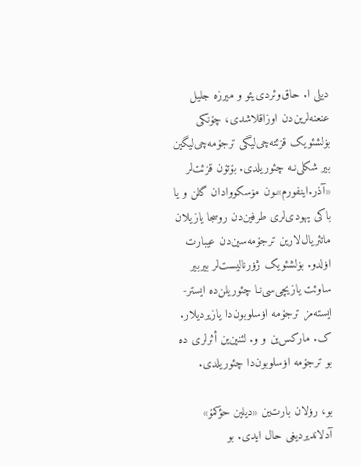دیلی ا. حاق‌وئردی‌یئو و میرزه جلیل عنعنه‌لرین‌دن اوزاقلاشدی، چۆنکی بۏلشئویک قزئته‌چی‌لیگی ترجۆمه‌چی‌لیگین بیر شکلی‌نـه چئوریلدی. بۆتۆن قزئت‌لر «آذر.اینفورم»ـون مۏسکووادان گلن و یا باکی یهودی‌لری طرفین‌دن روسجا یازیلان ماتئریال‌لارین ترجۆمه‌سین‌دن عیبارت اۏلدو. بۏلشئویک ژۏرنالیست‌لر بیربیر ساوئت یازیچی‌سی‌نـا چئوریلن‌ده ایستر-ایسته‌مز ترجۆمه اۏسلوبون‌دا یازیردیلار. ک. مارکس‌ین و و. لئنین‌ین أثرلری ده بو ترجۆمه اۏسلوبون‌دا چئوریلدی.

بو، رۏلان بارت‌ین «دیلین حؤکمۆ» آدلاندیردیغی حال ایدی. بو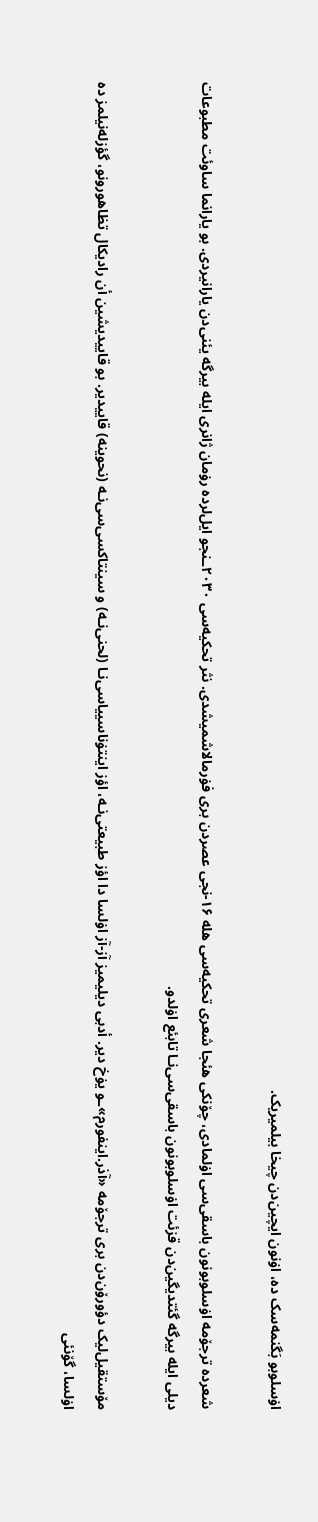اۏسلوبو بَگنمه‌سک ده، اۏنون ایچین‌دن چیخا بیلمیریک.

شعرده ترجۆمه اۏسلوبونون باسقی‌سی اۏلمادی، چۆنکی هئجا شعری تحکیه‌سی هله ۱۶-نجی عصردن بری فۏرمالاشمیشدی. نثر تحکیه‌سی ۲۰۳۰ـنجو ایل‌لرده رۏمان ژانری ایله بیرگه یئنی‌دن یارانیردی. بو یارانما ساوئت مطبوعات دیلی ایله بیرگه گئتدیگین‌دن قزئت اۏسلوبونون باسقی‌سی‌نـا تابئع اۏلدو.

مۆستقیل‌لیک دؤورۆن‌دن بری ترجۆمه «آذر.اینفورم»ـو یۏخ دیر. أدبی دیلیمیز آز-آز اۏلسا دا اؤز طبیعتی‌نـه، اؤز اینتۏناسییاسی‌نـا (لحنی‌نـه) و سینتاکسی‌سی‌نـه (نحوینه) قاییدیر. بو قاییدیشین أن رادیکال تظاهورونو، گؤزله‌نیلمز ده اۏلسا، گۆنئی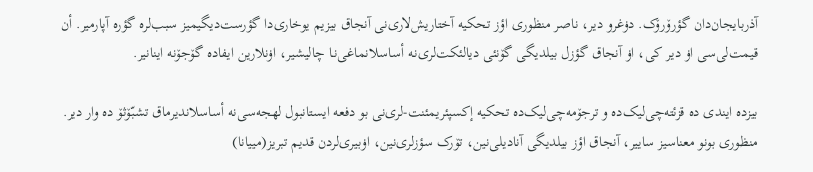آذربایجان‌دان گؤرۆرۆک. دۏغرو دیر، ناصر منظوری اؤز تحکیه آختاریش‌لاری‌نی آنجاق بیزیم یوخاری‌دا گؤرست‌دیگیمیز سبب‌لره گؤره آپارمیر. أن قیمت‌لی‌سی اۏ دیر کی، اۏ آنجاق گؤزل بیلدیگی گۆنئی دیالئکت‌لری‌نـه أساسلانماغی‌نـا چالیشیر، اۏنلارین ایفاده گۆجۆنه اینانیر.

بیزده ایندی ده قزئته‌چی‌لیک‌ده و ترجۆمه‌چی‌لیک‌ده تحکیه إکسپئریمئنت-لری‌نی بو دفعه ایستانبول لهجه‌سی‌نه أساسلاندیرماق تشبّۆثۆ ده وار دیر. منظوری بونو معناسیز ساییر، آنجاق اؤز بیلدیگی آنادیلی‌نین، تۆرک سؤزلری‌نین، اۏبیری‌لردن قدیم تبریز(مییانا)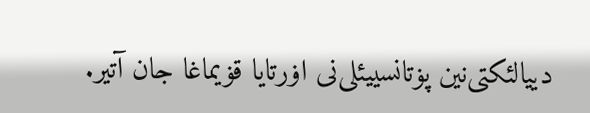دییالئکتی‌نین پۏتانسییئلی‌نی اۏرتایا قۏیماغا جان آتیر.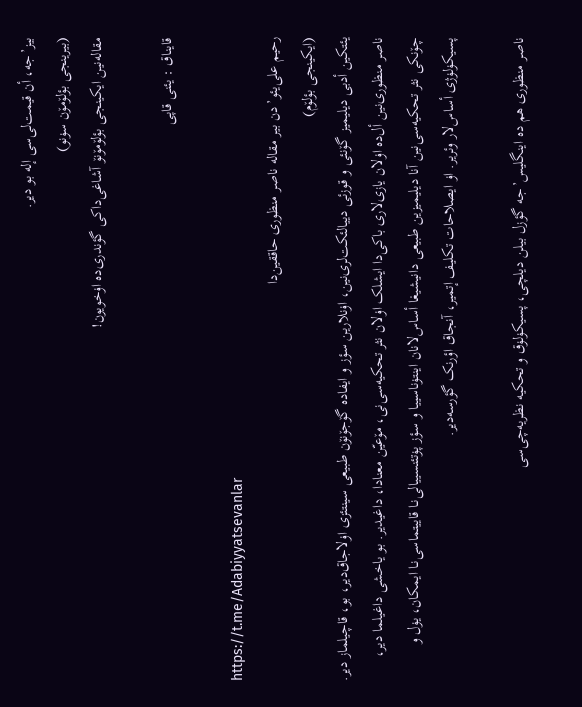بیز’جه، أن قیمت‌لی‌سی إله بو دیر.
(بیرینجی بؤلۆمۆن سۏنو)
مقاله‌نین ایکینجی بؤلۆمۆنۆ آشاغی‌داکی گؤندری‌ده اۏخویون!

قایناق : یئنی قاپی

https://t.me/Adabiyyatsevanlar
رحیم علی‌یئو’دن بیر مقاله ناصر منظوری حاققین‌دا
(ایکینجی بؤلۆم)
یئتکین أدبی دیلیمیز گۆنئی و قوزئی دییالئکت‌لری‌نین، اۏنلارین سؤز و ایفاده گۆجۆنۆن طبیعی سینتئزی اۏلاجاق‌دیر، بو، قاچیلماز دیر. ناصر منظوری‌نین أل‌ده اۏلان یازی‌لاری باکی‌دا ایشلک اۏلان نثر تحکیه‌سی‌نی، مۆعیّن معنادا، داغیدیر. بو یاخشی داغیلما دیر، چۆنکی نثر تحکیه‌سی‌نین آنا دیلیمیزین طبیعی دانیشیغا أساس‌لانان اینتۏناسییا و سؤز پۏتئنسییالی‌نـا قاییتماسی‌نـا ایمکان، یۏل و پسیکۏلۏژی أساس‌لار وئریر. اۏ ایصلاحات تکلیف إتمیر، آنجاق اؤرنک گؤرسه‌دیر.

ناصر منظوری هم ده اینگلیس’جه گؤزل بیلن دیلچی، پسیکۏلۏق و تحکیه نظریه‌چی‌سی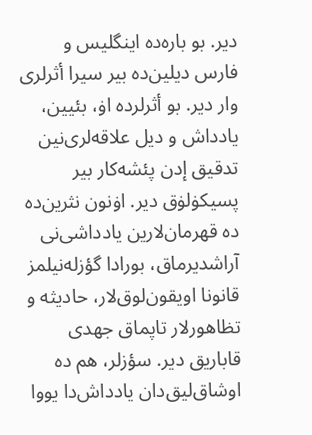دیر. بو باره‌ده اینگلیس و فارس دیلین‌ده بیر سیرا أثرلری وار دیر. بو أثرلرده اۏ، بئیین، یادداش و دیل علاقه‌لری‌نین تدقیق إدن پئشه‌کار بیر پسیکۏلۏق دیر. اۏنون نثرین‌ده ده قهرمان‌لارین یادداشی‌نی آراشدیرماق، بورادا گؤزله‌نیلمز قانونا اویقون‌لوق‌لار، حادیثه و تظاهورلار تاپماق جهدی قاباریق دیر. سؤزلر، هم ده اوشاق‌لیق‌دان یادداش‌دا یووا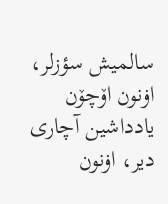سالمیش سؤزلر، اۏنون اۆچۆن یادداشین آچاری دیر، اۏنون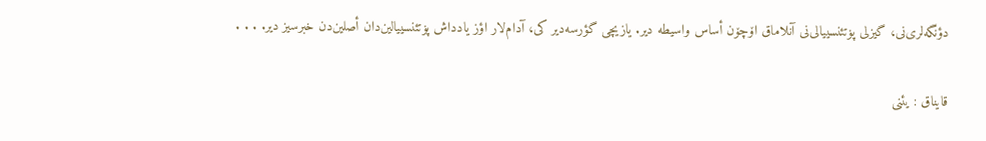دؤنگه‌لری‌نی، گیزلی پۏتئنسییالی‌نی آنلاماق اۆچۆن أساس واسیطه‌ دیر. یازیچی گؤرسه‌دیر کی، آدام‌لار اؤز یادداش پۏتئنسییالین‌دان أصلین‌دن خبرسیز دیر. . . .

قایناق : یئنی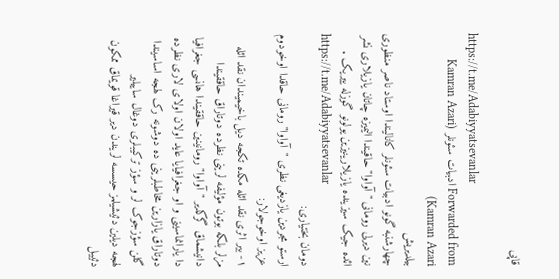قاپی

https://t.me/Adabiyyatsevanlar
Forwarded from ادبیات سئونلر (Kamran Azari Kamran Azari)
بیلدیریش
چهارشنبه گونو ادبیات سئونلر کانالیندا اوستاد ناصر منظوری نین دیرلی رومانی " آواوا" حاقیندا الیمیزه چاتان یازیلاری نشر ائده جیک سیزینده یازیلارینیزین یولونو گوزله ییریک .
https://t.me/Adabiyyatsevanlar
دومان بختیاری:
ارستو مجردین یازدیغی نظری "آواوا" رومانی حاقدا اوخودوم عزیز اوخوجولار:
١- بیر اثری نقد ائله مکده تکجه دیل باخیمیندان نقد ائله مزلر بلکه بوتون مؤلیفه لرینی نظرده دوتاراق حاققیندا دانیشماق گرکدیر "آواوا" رومانینین حاققیندا هانسی جغرافیا دا یارانماسینی و او جغرافیایا عاید اولان اولای لاری نظرده دوتاراق یازارین مخاطبلرینی ده دوشونه رک لهجه اساسیندا گلن سؤزجوک لر و سؤز ترکیبلری دوغال ساییلیر
لهجه دیلین دئیشیلمز حیسسه لریندن دیر قیراغا قویماق ممکون دئییل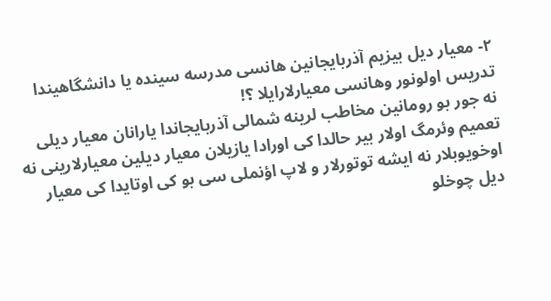٢- معیار دیل بیزیم آذربایجانین هانسی مدرسه سینده یا دانشگاهیندا تدریس اولونور وهانسی معیارلارایلا ؟!
نه جور بو رومانین مخاطب لرینه شمالی آذربایجاندا یارانان معیار دیلی تعمیم وئرمگ اولار بیر حالدا کی اورادا یازیلان معیار دیلین معیارلارینی نه اوخویوبلار نه ایشه توتورلار و لاپ اؤنملی سی بو کی اوتایدا کی معیار دیل چوخلو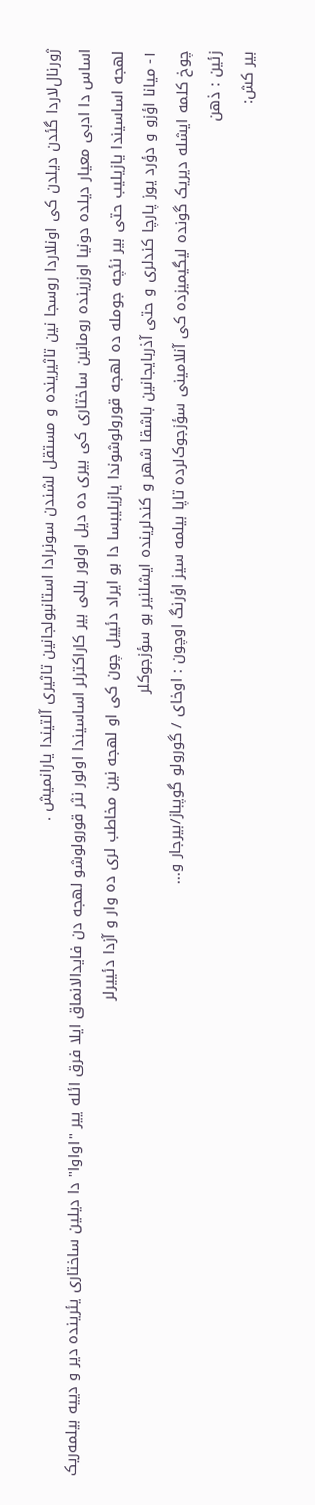ژورنال‌لاردا گئدن دیلدن کی اونلاردا روسجا نین تاثیرینده و مستقل لشندن سونرادا استانبولجانین تاثیری آلتیندا یارانمیش .
اساس دا ادبی معیار دیلده دونیا اوزرینده رومانین ساختاری کی بیری ده دیل اولور بللی بیر کاراکترلر اساسیندا اولور نثر قورولوشو لهجه دن فایدالانماق ایلا فرق ائله ییر "اواوا" دا دیلین ساختاری یئرینده دیر و دییه بیلمه‌ریک لهجه اساسیندا یازیلیب حتی بیر نئچه جومله ده لهجه قورولوشوندا یازیلیبسا دا بو ایراد دئییل چون کی او لهجه نین مخاطب لری ده وار و آزدا دئییرلر
١- میانا اؤزو و دؤرد یوز پارچا کندلری و حتی آذربایجانین باشقا شهر و کندلرینده ایشلنیر بو سؤزجوکلر
چوخ کلمه ایشله دیریک گونده لیگیمیزده کی آنلامینی سؤزجوک‌لرده تاپا بیلمه سیز اؤرنگ اوچون : اوخای / گورولو گوپباز/بیرجار و...
زئین : ذهن
بیر کش: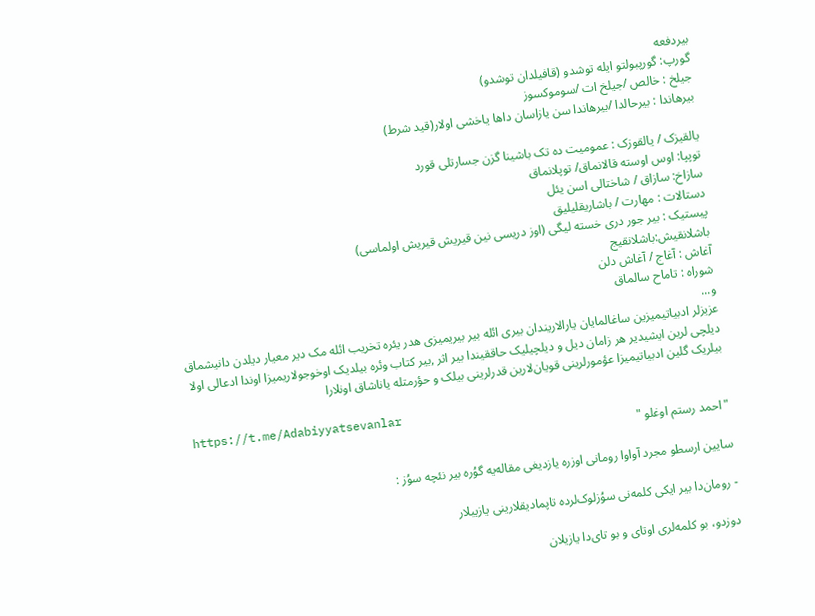بیردفعه
گورپ: گورپبولتو ایله توشدو (قافیلدان توشدو)
جیلخ : خالص /جیلخ ات /سوموکسوز
بیرهاندا : بیرحالدا /بیرهاندا سن یازاسان داها یاخشی اولار(قید شرط)

یالقیزک / یالقوزک : عمومیت ده تک باشینا گزن جسارتلی قورد
توپپا: اوس اوسته قالانماق/ توپلانماق
سازاخ: سازاق / شاختالی اسن یئل
دستالات : مهارت / باشاریقلیلیق
پیستیک : بیر جور دری خسته لیگی (اوز دریسی نین قیریش قیریش اولماسی)
باشلانقیش:باشلانقیج
آغاش : آغاج / آغاش دلن
شوراه : تاماح سالماق
و...
عزیزلر ادبیاتیمیزین ساغالمایان یارالاریندان بیری ائله بیر بیریمیزی هدر یئره تخریب ائله مک دیر معیار دیلدن دانیشماق دیلچی لرین ایشیدیر هر زامان دیل و دیلچیلیک حاققیندا بیر اثر ,بیر کتاب وئره بیلدیک اوخوجولاریمیزا اوندا ادعالی اولا بیلریک گلین ادبیاتیمیزا عؤمورلرینی قویان‌لارین قدرلرینی بیلک و حؤرمتله یاناشاق اونلارا

https://t.me/Adabiyyatsevanlar
"احمد رستم اوغلو "

سایین ارسطو مجرد آواوا رومانی اوزره یازدیغی مقاله‌یه گوُره بیر نئچه سوُز :

- رومان‌دا بیر ایکی کلمه‌نی سوُزلوک‌‌لرده تاپمادیقلارینی یازیبلار

دوزدو، بو کلمه‌لری اوتای و بو تای‌دا یازیلان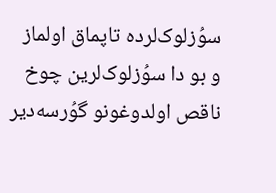سوُزلوک‌لرده تاپماق اولماز
و بو دا سوُزلوک‌لرین چوخ ناقص اولدوغونو گوُرسه‌دیر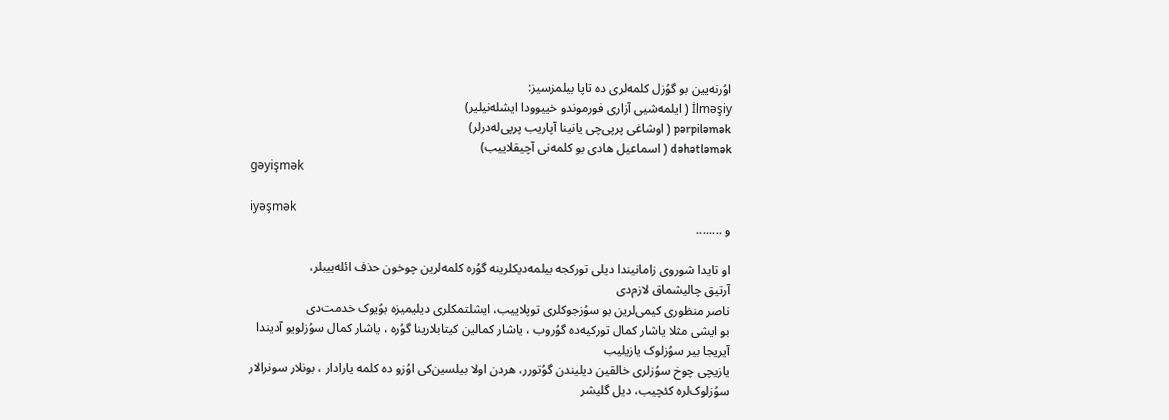اوُرنه‌یین بو گوُزل کلمه‌لری ده تاپا بیلمزسیز:
İlməşiy ( ایلمه‌شیی آزاری فورموندو خییوودا ایشله‌نیلیر)
pərpiləmək ( اوشاغی پرپی‌چی یانینا آپاریب پرپی‌له‌درلر)
dəhətləmək ( اسماعیل هادی بو کلمه‌نی آچیقلاییب)
gəyişmək

iyəşmək
و ........

او تایدا شوروی زامانیندا دیلی تورکجه بیلمه‌دیکلرینه گوُره کلمه‌لرین چوخون حذف ائله‌ییبلر،
آرتیق چالیشماق لازم‌دی
ناصر منظوری کیمی‌لرین بو سوُزجوکلری توپلاییب، ایشلتمکلری دیلیمیزه بوُیوک خدمت‌دی
بو ایشی مثلا یاشار کمال تورکیه‌ده گوُروب ، یاشار کمالین کیتابلارینا گوُره ، یاشار کمال سوُزلویو آدیندا آیریجا بیر سوُزلوک یازیلیب
یازیچی چوخ سوُزلری خالقین دیلیندن گوُتورر، هردن اولا بیلسین‌کی اوُزو ده کلمه یارادار ، بونلار سونرالار سوُزلوک‌لره کئچیب، دیل گلیشر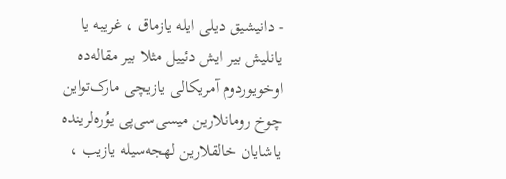- دانیشیق دیلی ایله یازماق ، غریبه یا یانلیش بیر ایش دئییل مثلا بیر مقاله‌ده اوخویوردوم آمریکالی یازیچی مارک‌تواین چوخ رومانلارین میسی‌سی‌پی یوُره‌لرینده یاشایان خالقلارین لهجه‌سیله یازیب ،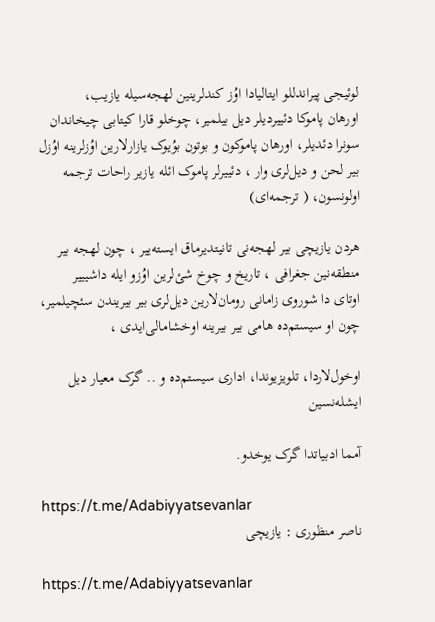لوئیجی پیراندللو ایتالیادا اوُز کندلرینین لهجه‌سیله یازیب،
اورهان پاموکا دئییردیلر دیل بیلمیر، چوخلو قارا کیتابی چیخاندان سونرا دئدیلر، اورهان پاموکون و بوتون بوُیوک یازارلارین اوُزلرینه اوُزل بیر لحن و دیل‌لری وار ، دئییرلر پاموک ائله یازیر راحات ترجمه اولونسون، ( ترجمه‌ای)

هردن یازیچی بیر لهجه‌نی تانیتدیرماق ایسته‌ییر ، چون لهجه بیر منطقه‌نین جغرافی ، تاریخ و چوخ شئ‌لرین اوُزو‌ ایله داشیییر
اوتای دا شوروی زامانی رومان‌لارین دیل‌لری بیر بیریندن سئچیلمیر، چون او سیستم‌ده هامی بیر بیرینه اوخشامالی‌ایدی ،

اوخول‌لاردا، تلویزیوندا، اداری سیستم‌ده و .. گرک معیار دیل ایشله‌نسین

آمما ادبیاتدا گرک یوخدو.

https://t.me/Adabiyyatsevanlar
ناصر منظوری : یازیچی

https://t.me/Adabiyyatsevanlar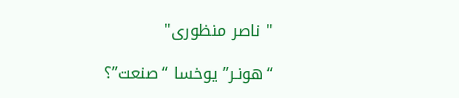" ناصر منظوری"

“هونـر” یوخسا “صنعت”؟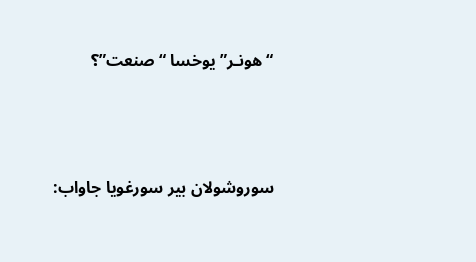“هونـر” یوخسا “صنعت”؟



سوروشولان بیر سورغویا جاواب: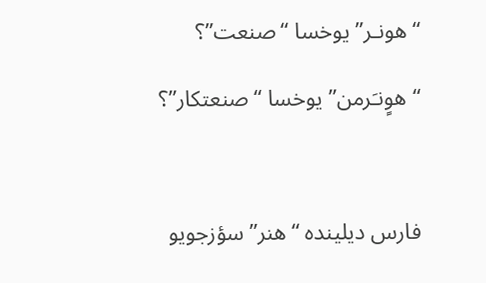“هونـر” یوخسا “صنعت”؟

“هوٍنـَرمن” یوخسا “صنعتکار”؟



فارس دیلینده “هنر” سؤزجویو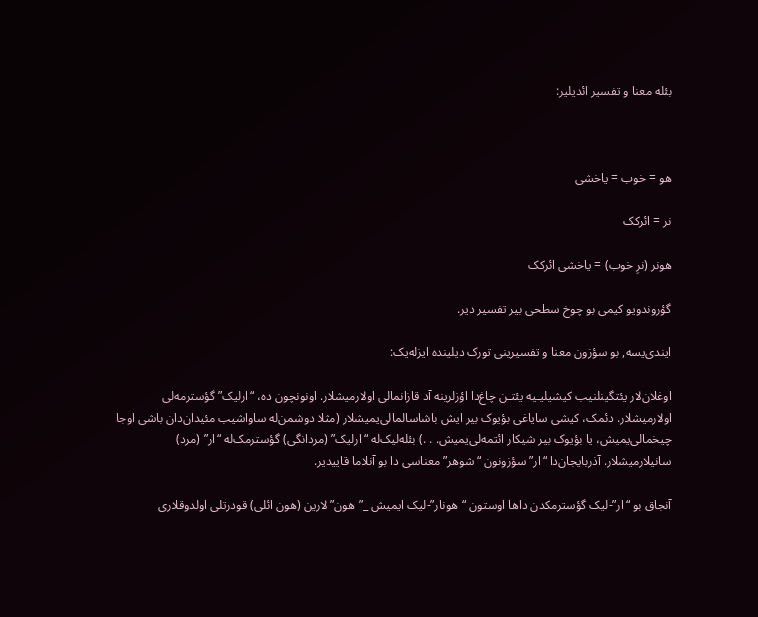بئله معنا و تفسیر ائدیلیر:



هو = خوب = یاخشی

نر = ائرکک

هونر (نرِ خوب) = یاخشی ائرکک

گؤروندویو کیمی بو چوخ سطحی بیر تفسیر دیر.

ایندی‌یسه, بو سؤزون معنا و تفسیرینی تورک دیلینده ایزله‌یک:

اوغلان‌لار یئتگینلنیب کیشیلیـیه یئتـن چاغ‌دا اؤزلرینه آد قازانمالی اولارمیشلار. اونونچون ده، “ارلیک” گؤسترمه‌لی اولارمیشلار. دئمک، کیشی سایاغی بؤیوک بیر ایش باشاسالمالی‌یمیشلار (مثلا دوشمن‌له ساواشیب مئیدان‌دان باشی اوجا چیخمالی‌یمیش، یا بؤیوک بیر شیکار ائتمه‌لی‌یمیش. . .) بئله‌لیک‌له “ارلیک” (مردانگی) گؤسترمک‌له “ار” (مرد) سانیلارمیشلار. آذربایجان‌دا “ار” سؤزونون “شوهر” معناسی دا بو آنلاما قاییدیر.

آنجاق بو “ار”-لیک گؤسترمکدن داها اوستون “هونار”-لیک ایمیش _”هون”لارین (هون ائلی) قودرتلی اولدوقلاری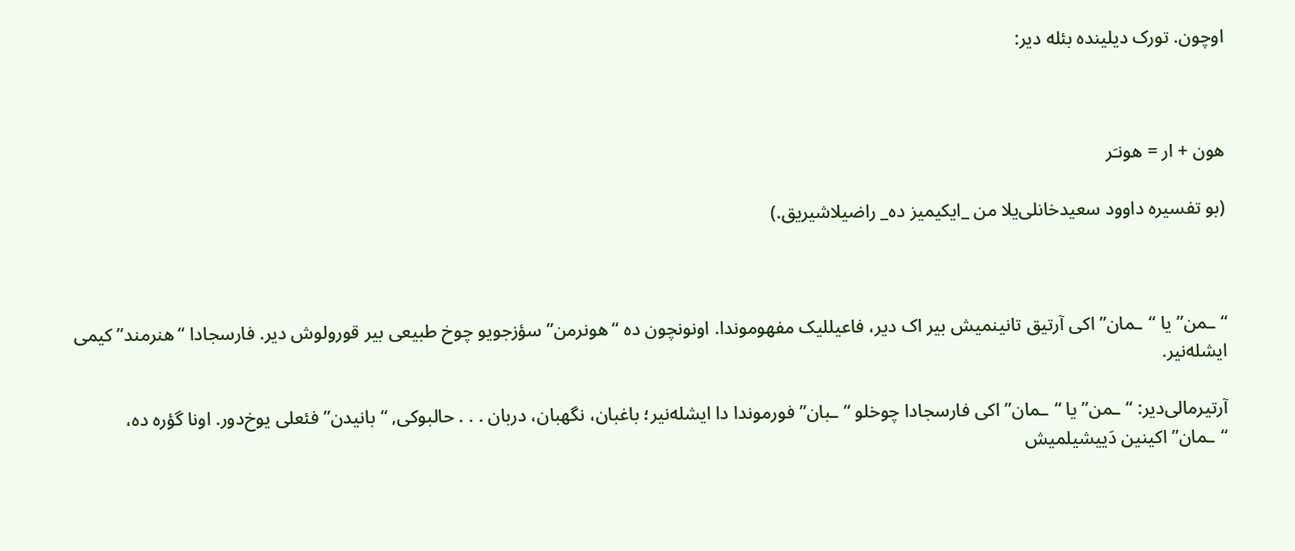اوچون. تورک دیلینده بئله دیر:



هون + ار = هونـَر

(بو تفسیره داوود سعیدخانلی‌یلا من _ایکیمیز ده_ راضیلاشیریق.)



“ـمن” یا “ـمان” اکی آرتیق تانینمیش بیر اک دیر، فاعیللیک مفهوموندا. اونونچون ده “هونرمن” سؤزجویو چوخ طبیعی بیر قورولوش دیر. فارسجادا “هنرمند” کیمی ایشله‌نیر.

آرتیرمالی‌دیر: “ـمن” یا “ـمان” اکی فارسجادا چوخلو “ـبان” فورموندا دا ایشله‌نیر؛ باغبان، نگهبان، دربان . . . حالبوکی, “بانیدن” فئعلی یوخ‌دور. اونا گؤره ده، “ـمان” اکینین دَییشیلمیش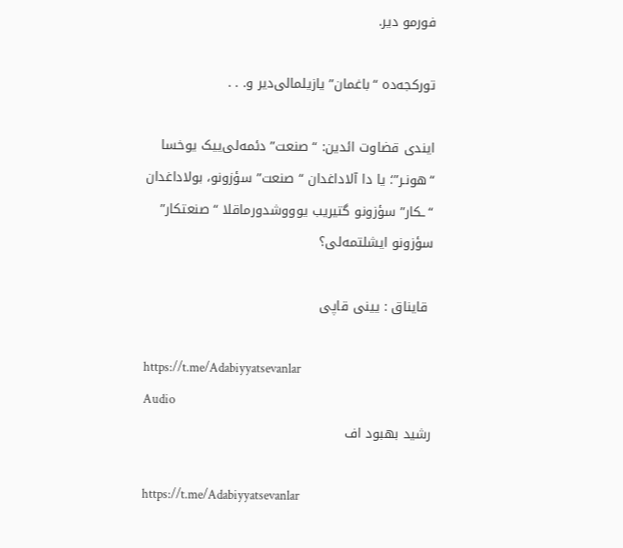فورمو دیر.

تورکجه‌ده “باغمان” یازیلمالی‌دیر و. . .

ایندی قضاوت ائدین: “صنعت” دئمه‌لی‌ییک یوخسا “هونـر”؛ یا دا آلاداغدان “صنعت” سؤزونو، بولاداغدان “ـکار” سؤزونو گتیریب یوووشدورماقلا “صنعتکار” سؤزونو ایشلتمه‌لی؟

 قایناق : یینی قاپی

https://t.me/Adabiyyatsevanlar
Audio
رشید بهبود اف

https://t.me/Adabiyyatsevanlar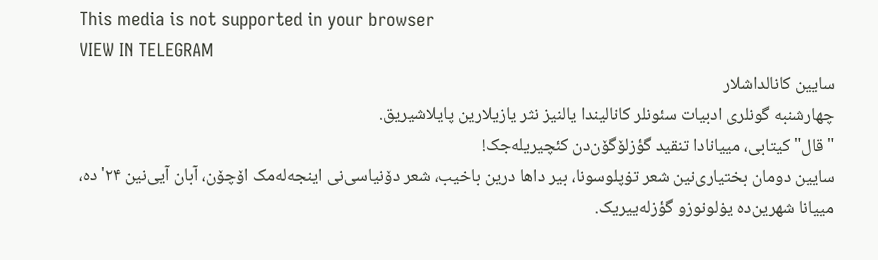This media is not supported in your browser
VIEW IN TELEGRAM
سایین کانالداشلار
چهارشنبه گونلری ادبیات سئونلر کانالیندا یالنیز نثر یازیلارین پایلاشیریق.
"قال" کیتابی، مییانادا تنقید گؤزلۆگۆن‌دن کئچیریله‌جک!
سایین دومان بختیاری‌‌نین شعر تۏپلوسونا، بیر داها درین باخیب، شعر دۆنیاسی‌نی اینجه‌له‌مک اۆچۆن، آبان آیی‌نین ۲۴'ده، مییانا شهرین‌ده یۏلونوزو گؤزله‌ییریک.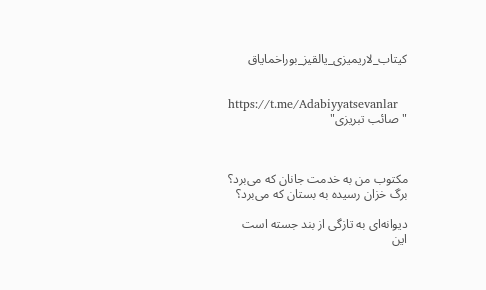کیتاب_لاریمیزی_یالقیز_بوراخمایاق


https://t.me/Adabiyyatsevanlar
"صائب تبریزی"



مکتوب من به خدمت جانان که می‌برد؟
برگ خزان رسیده به بستان که می‌برد؟

دیوانه‌ای به تازگی از بند جسته است
این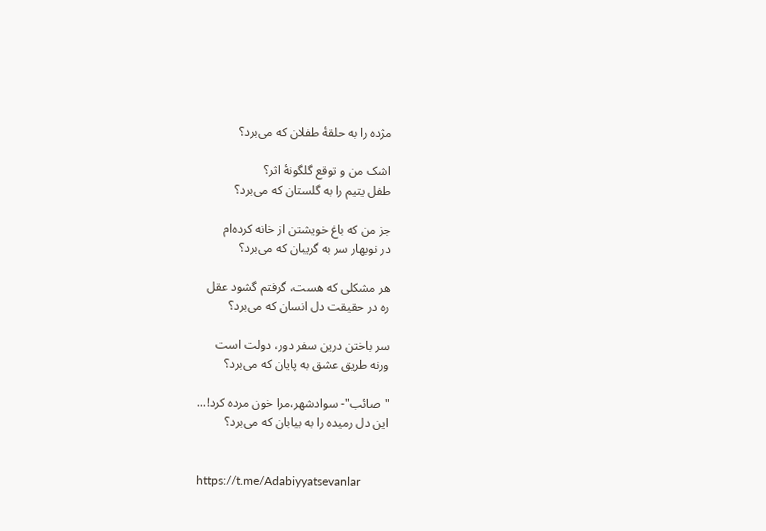مژده را به حلقهٔ طفلان که می‌برد؟

اشک من و توقع گلگونهٔ اثر؟
طفل یتیم را به گلستان که می‌برد؟

جز من که باغ خویشتن از خانه کرده‌ام
در نوبهار سر به گریبان که می‌برد؟

هر مشکلی که هست، گرفتم گشود عقل
ره در حقیقت دل انسان که می‌برد؟

سر باختن درین سفر دور، دولت است
ورنه طریق عشق به پایان که می‌برد؟

"صائب"- سوادشهر،مرا خون مرده کرد!...
این دل رمیده را به بیابان که می‌برد؟


https://t.me/Adabiyyatsevanlar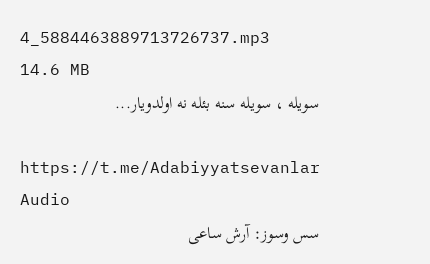4_5884463889713726737.mp3
14.6 MB
سویله ، سویله سنه بئله نه اولدویار...

https://t.me/Adabiyyatsevanlar
Audio
سس وسوز: آرش ساعی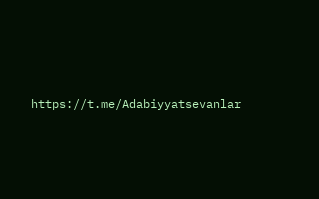https://t.me/Adabiyyatsevanlar